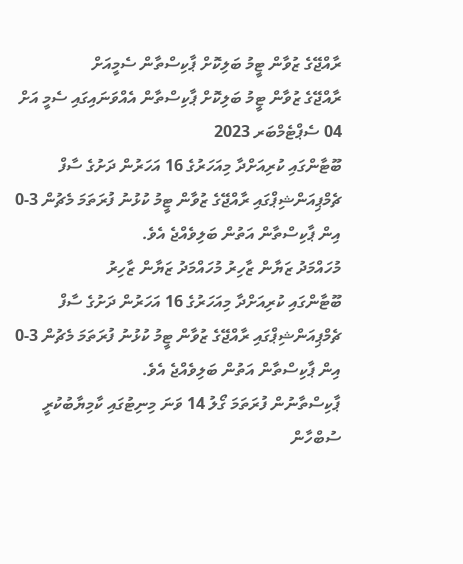ރާއްޖޭގެ ޒުވާން ޓީމު ބަލިކޮށް ޕާކިސްތާން ސެމީއަށް
ރާއްޖޭގެ ޒުވާން ޓީމު ބަލިކޮށް ޕާކިސްތާން އެއްވަނައިގައި ސެމީ އަށް
04 ސެޕްޓެމްބަރ 2023
ބޫޓާންގައި ކުރިއަށްދާ މިއަހަރުގެ 16 އަހަރުން ދަށުގެ ސާފް ޗެމްޕިއަންޝިޕްގައި ރާއްޖޭގެ ޒުވާން ޓީމު ކުޅުނު ފުރަތަމަ މެޗުން 3-0 އިން ޕާކިސްތާން އަތުން ބަލިވެއްޖެ އެވެ.
މުހައްމަދު ޒަޔާން ޒާހިރު މުހައްމަދު ޒަޔާން ޒާހިރު
ބޫޓާންގައި ކުރިއަށްދާ މިއަހަރުގެ 16 އަހަރުން ދަށުގެ ސާފް ޗެމްޕިއަންޝިޕްގައި ރާއްޖޭގެ ޒުވާން ޓީމު ކުޅުނު ފުރަތަމަ މެޗުން 3-0 އިން ޕާކިސްތާން އަތުން ބަލިވެއްޖެ އެވެ.
ޕާކިސްތާނުން ފުރަތަމަ ގޯލު 14 ވަނަ މިނިޓުގައި ކާމިޔާބުކުރީ ސުބްހާން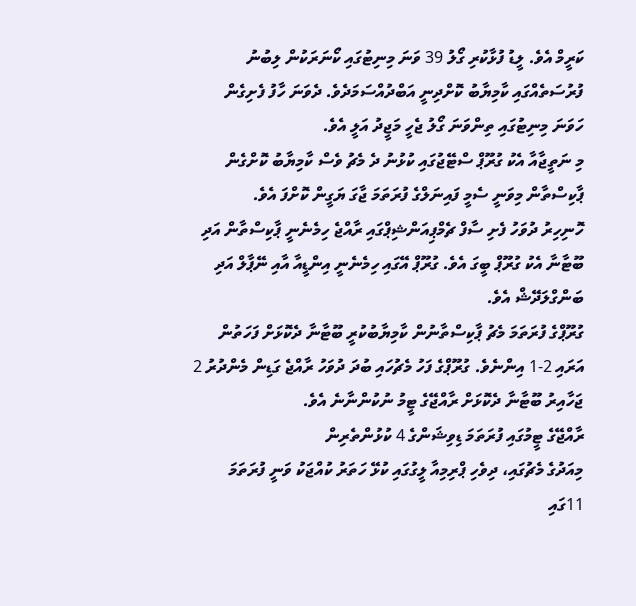ކަރީމް އެވެ. ލީޑު ފުޅާކުރި ގޯލު 39 ވަނަ މިނިޓުގައި ކޯނަރަކުން ލިބުނު ފުރުސަތެއްގައި ކާމިޔާބު ކޮށްދިނީ އަބްދުއްސަމަދެވެ. ދެވަނަ ހާފު ފެށިގެން ހަވަނަ މިނިޓުގައި ތިންވަނަ ގޯލު ޖެހީ މަޖީދު އަލީ އެވެ.
މި ނަތީޖާއާ އެކު ގުރޫޕް ސްޓޭޖުގައި ކުޅުނު ދެ މެޗު ވެސް ކާމިޔާބު ކޮށްގެން ޕާކިސްތާން މިވަނީ ސެމީ ފައިނަލްގެ ފުރަތަމަ ޖާގަ ޔަގީން ކޮށްފަ އެވެ.
ހޮނިހިރު ދުވަހު ފެށި ސާފް ޗެމްޕިއަންޝިޕްގައި ރާއްޖެ ހިމެނެނީ ޕާކިސްތާން އަދި ބޫޓާނާ އެކު ގުރޫޕް ބީގަ އެވެ. ގުރޫޕް އޭގައި ހިމެނެނީ އިންޑީއާ އާއި ނޭޕާލް އަދި ބަންގްލަދޭޝް އެވެ.
ގުރޫޕްގެ ފުރަތަމަ މެޗު ޕާކިސްތާނުން ކާމިޔާބުކުރީ ބޫޓާނާ ދެކޮޅަށް ފަހަތުން އަރައި 2-1 އިންނެވެ. ގުރޫޕްގެ ފަހު މެޗުހައި ބުދަ ދުވަހު ރާއްޖެ ގަޑިން މެންދުރު 2 ޖަހާއިރު ބޫޓާނާ ދެކޮޅަށް ރާއްޖޭގެ ޓީމު ނުކުންނާނެ އެވެ.
ރާއްޖޭގެ ޓީމުގައި ފުރަތަމަ ޑިވިޝަންގެ 4 ކުޅުންތެރިން
މިއަދުގެ މެޗުގައި، ދިވެހި ޕްރިމިއާ ލީގުގައި ކުޅޭ ހަތަރު ކުއްޖަކު ވަނީ ފުރަތަމަ 11ގައި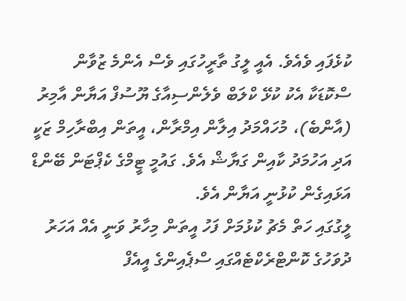ކުޅެފައި ވެއެވެ. އެއީ ލީގު ތާރީހުގައި ވެސް އެންމެ ޒުވާން ސްކޮޑަކާ އެކު ކުޅޭ ކްލަބް ވެލެންސިއާގެ ޔޫސުފް އަޔާން އާމިރު (އާންބެ)، މުހައްމަދު އިލާން އިމްރާން، އީތަން އިބްރާހިމް ޒަކީ އަދި އަހުމަދު ކާއިން ގަޔާޝް އެވެ. ގައުމީ ޓީމްގެ ކެޕްޓަން ބޭންޑް އަޅައިގެން ކުޅުނީ އަޔާން އެވެ.
ލީގުގައި ހަތް މެޗު ކުޅުމަށް ފަހު އީތަން މިހާރު ވަނީ އެއް އަހަރު ދުވަހުގެ ކޮންޓްރެކްޓެއްގައި ސްޕެއިންގެ އީއެފް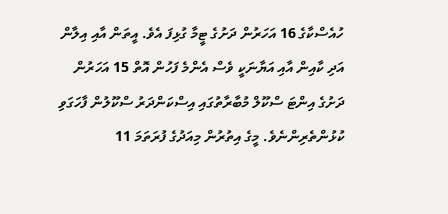ހުއެސްކާގެ 16 އަހަރުން ދަށުގެ ޓީމާ ގުޅިފަ އެވެ. އީތަން އާއި އިލާން އަދި ކާއިން އާއި އަޔާނަކީ ވެސް އެންމެ ފަހުން އޮތް 15 އަހަރުން ދަށުގެ އިންޓަ ސްކޫލް މުބާރާތުގައި އިސްކަންދަރު ސްކޫލުން ފާހަގަވި ކުޅުންތެރިންނެވެ. މީގެ އިތުރުން މިއަދުގެ ފުރަތަމަ 11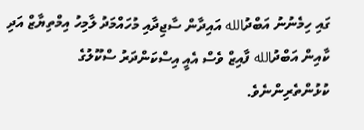ގައި ހިމެނުނު އަބްދުالله އައިދާން ސާޖިދާއި މުހައްމަދު ލާމިހު އިމްތިޔާޒް އަދި ކާއިން އަބްދުالله ފާއިޒް ވެސް އެއީ އިސްކަންދަރު ސްކޫލުގެ ކުޅުންތެރިންނެވެ.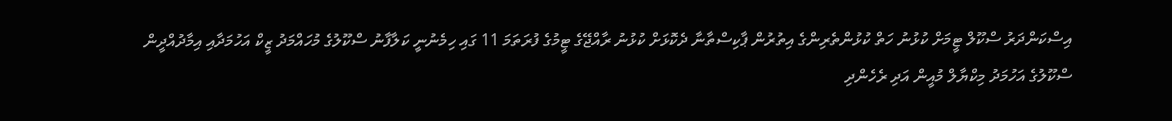އިސްކަންދަރު ސްކޫލް ޓީމަށް ކުޅުނު ހަތް ކުޅުންތެރިންގެ އިތުރުން ޕާކިސްތާނާ ދެކޮޅަށް ކުޅުނު ރާއްޖޭގެ ޓީމުގެ ފުރަތަމަ 11 ގައި ހިމެނުނީ ކަލާފާނު ސްކޫލުގެ މުހައްމަދު ޒީކް އަހުމަދާއި އިމާދުއްދީން ސްކޫލުގެ އަހުމަދު މިކްޔާލް މުއީން އަދި ރެހެންދި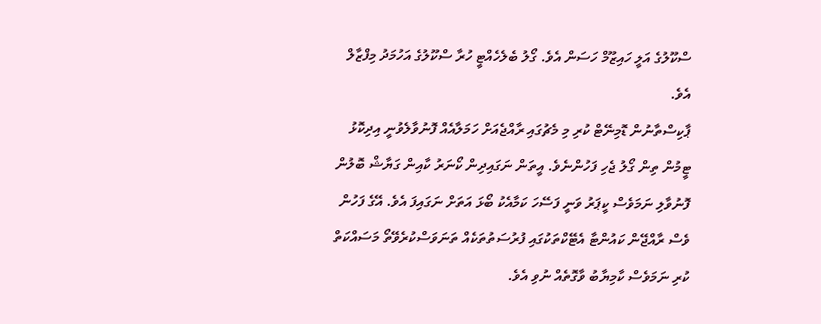ސްކޫލުގެ އަލީ ހައިޒޫމް ހަސަން އެވެ. ގޯލު ބެލެހެއްޓީ ހުރާ ސްކޫލުގެ އަހުމަދު މިފްޒާލް އެވެ.
ޕާކިސްތާނުން ޑޮމިނޭޓް ކުރި މި މެޗުގައި ރާއްޖެއަށް ހަމަލާއެއް ފޮނުވާލެވުނީ އިދިކޮޅު ޓީމުން ތިން ގޯލު ޖެހި ފަހުންނެވެ. އީތަން ނަގައިދިން ކޯނަރު ކާއިން ގަޔާޝް ބޮލުން ފޮނުވާލި ނަމަވެސް ކީޕަރު ވަނީ ފަސޭހަ ކަމާއެކު ބޯޅަ އަތަށް ނަގައިފަ އެވެ. އޭގެ ފަހުން ވެސް ރާއްޖޭން ކައުންޓާ އެޓޭކްތަކުގައި ފުރުސަތުތަކެއް ތަނަވަސްކުރެވޭތޯ މަސައްކަތް ކުރި ނަމަވެސް ކާމިޔާބު ވާގޮތެއް ނުވި އެވެ.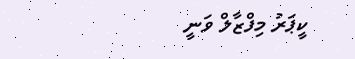ކީޕަރު މިފްޒާލް ވަނީ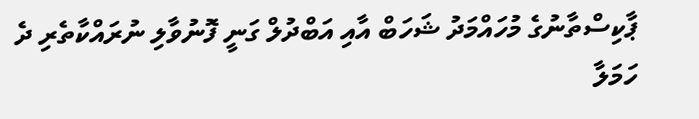ޕާކިސްތާނުގެ މުހައްމަދު ޝަހަބް އާއި އަބްދުލް ގަނީ ފޮނުވާލި ނުރައްކާތެރި ދެ ހަމަލާ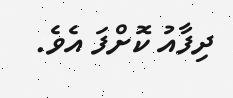ދިފާއު ކޮށްފަ އެވެ.